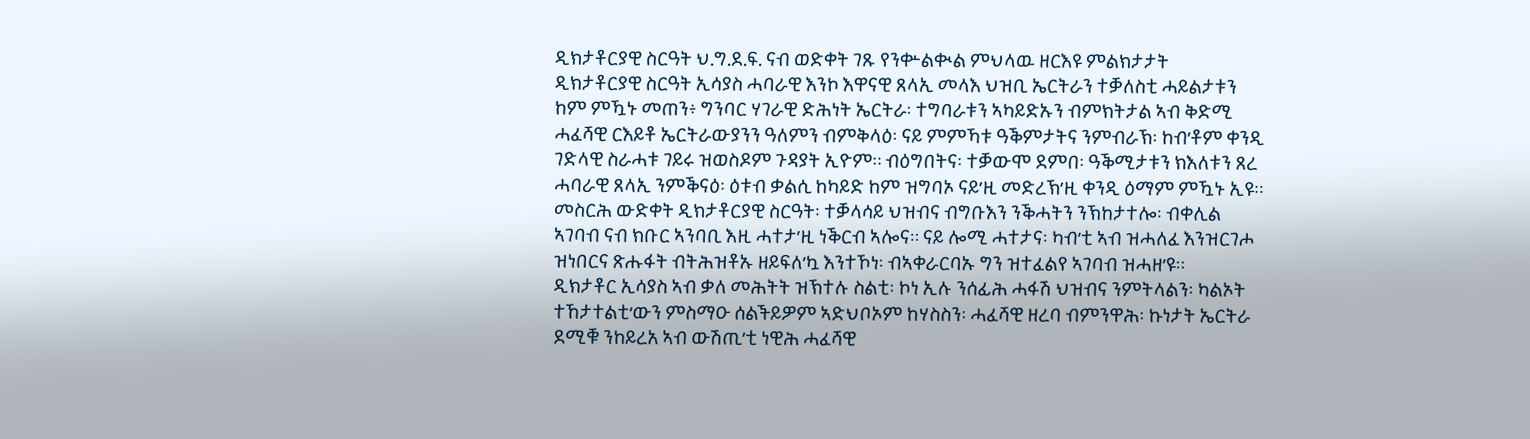ዲክታቶርያዊ ስርዓት ህ.ግ.ደ.ፍ. ናብ ወድቀት ገጹ የንቍልቊል ምህላዉ ዘርእዩ ምልክታታት
ዲክታቶርያዊ ስርዓት ኢሳያስ ሓባራዊ እንኮ እዋናዊ ጸላኢ መላእ ህዝቢ ኤርትራን ተቓለስቲ ሓይልታቱን ከም ምዃኑ መጠን፥ ግንባር ሃገራዊ ድሕነት ኤርትራ፡ ተግባራቱን ኣካይድኡን ብምክትታል ኣብ ቅድሚ ሓፈሻዊ ርእይቶ ኤርትራውያንን ዓለምን ብምቅላዕ፡ ናይ ምምኻቱ ዓቕምታትና ንምብራኽ፡ ከብ’ቶም ቀንዲ ገድላዊ ስራሓቱ ገይሩ ዝወስዶም ጉዳያት ኢዮም። ብዕግበትና፡ ተቓውሞ ደምበ፡ ዓቕሚታቱን ክእለቱን ጸረ ሓባራዊ ጸላኢ ንምቕናዕ፡ ዕቱብ ቃልሲ ከካይድ ከም ዝግባኦ ናይ’ዚ መድረኽ’ዚ ቀንዲ ዕማም ምዃኑ ኢዩ። መስርሕ ውድቀት ዲክታቶርያዊ ስርዓት፡ ተቓላሳይ ህዝብና ብግቡእን ንቕሓትን ንኽከታተሎ፡ ብቀሊል ኣገባብ ናብ ክቡር ኣንባቢ እዚ ሓተታ’ዚ ነቕርብ ኣሎና። ናይ ሎሚ ሓተታና፡ ካብ’ቲ ኣብ ዝሓለፈ እንዝርገሖ ዝነበርና ጽሑፋት ብትሕዝቶኡ ዘይፍለ’ኳ እንተኾነ፡ ብኣቀራርባኡ ግን ዝተፈልየ ኣገባብ ዝሓዘ’ዩ።
ዲክታቶር ኢሳያስ ኣብ ቃለ መሕትት ዝኽተሉ ስልቲ፡ ኮነ ኢሉ ንሰፊሕ ሓፋሽ ህዝብና ንምትላልን፡ ካልኦት ተኸታተልቲ‘ውን ምስማዑ ሰልችይዎም ኣድህቦኦም ከሃስስን፡ ሓፈሻዊ ዘረባ ብምንዋሕ፡ ኩነታት ኤርትራ ደሚቑ ንከይረአ ኣብ ውሽጢ’ቲ ነዊሕ ሓፈሻዊ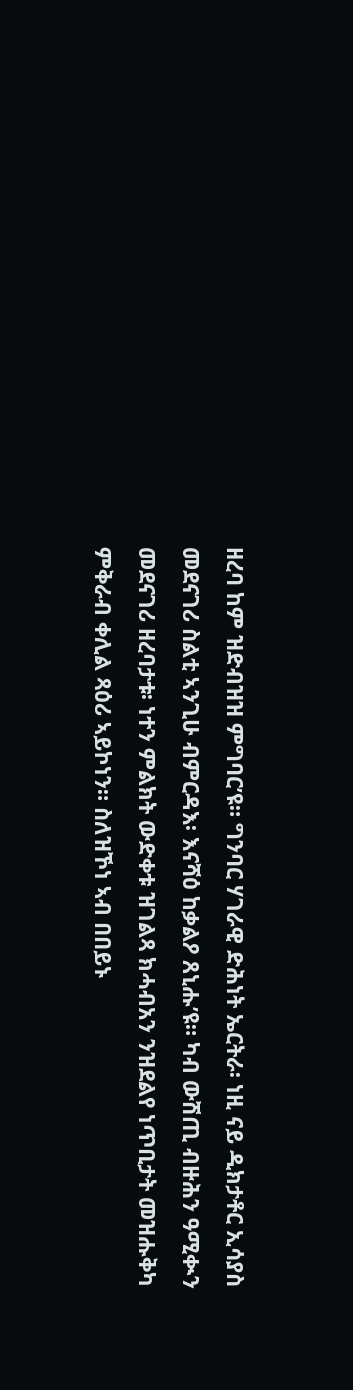ዘረባ ከም ዝድብዝዝ ምግባር’ዩ። ግንባር ሃገራዊ ድሕነት ኤርትራ፡ ነዚ ናይ ዲክታቶር ኢሳያስ መደናገሪ ስልቲ ኣንጊሁ ብምርዳእ፡ እናሻዕ ከቃልዖ ጸኒሑ’ዩ። ካብ ውሽጢ ብዙሕን ዓሚቊን መደናገሪ ዘረባታቱ፡ ነተን ምልክት ውድቀቱ ዝገልጻ ክሓብአን ንዝደልየ ነጥቢታት መዝሑቅካ ምቅራብ ቀሊል ጻዕሪ ኣይኮነን። ስለዝኾነ ኣብ በበይኑ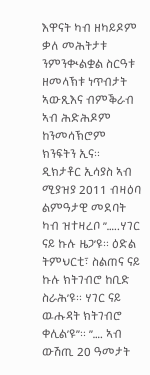እዋናት ካብ ዘካይዶም ቃለ መሕትታቱ ንምንቊልቋል ስርዓቱ ዘመላኽቱ ነጥብታት ኣውጺእና ብምቕራብ ኣብ ሕድሕዶም ከንመሳኽሮም ክንፍትን ኢና።
ዲክታቶር ኢሳያስ ኣብ ሚያዝያ 2011 ብዛዕባ ልምዓታዊ መደባት ካብ ዝተዛረቦ ’’…..ሃገር ናይ ኩሉ ዜጋ’ዩ። ዕድል ትምህርቲ፣ ስልጠና ናይ ኩሉ ክትገብሮ ከቢድ ስራሕ’ዩ። ሃገር ናይ ዉሑዳት ክትገብሮ ቀሊል’ዩ’’። ’’…. ኣብ ውሽጢ 20 ዓመታት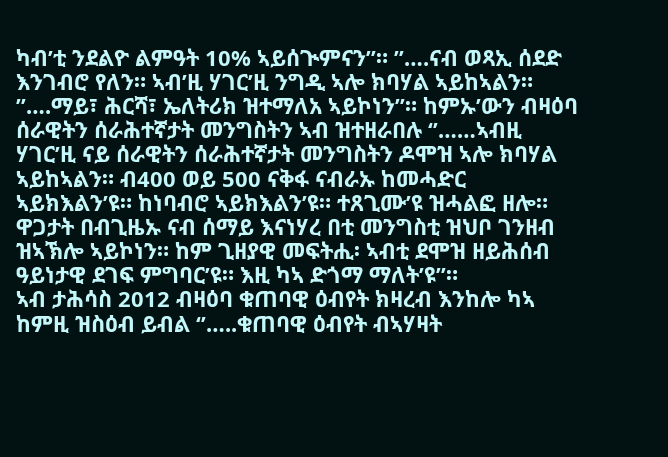ካብ’ቲ ንደልዮ ልምዓት 10% ኣይሰጒምናን’’። ’’….ናብ ወጻኢ ሰደድ እንገብሮ የለን። ኣብ’ዚ ሃገር’ዚ ንግዲ ኣሎ ክባሃል ኣይከኣልን። ’’….ማይ፣ ሕርሻ፣ ኤለትሪክ ዝተማለአ ኣይኮነን’’። ከምኡ’ውን ብዛዕባ ሰራዊትን ሰራሕተኛታት መንግስትን ኣብ ዝተዘራበሉ ‘’……ኣብዚ ሃገር’ዚ ናይ ሰራዊትን ሰራሕተኛታት መንግስትን ዶሞዝ ኣሎ ክባሃል ኣይከኣልን። ብ400 ወይ 500 ናቅፋ ናብራኡ ከመሓድር ኣይክእልን’ዩ። ከነባብሮ ኣይክእልን’ዩ። ተጸጊሙ’ዩ ዝሓልፎ ዘሎ። ዋጋታት በብጊዜኡ ናብ ሰማይ እናነሃረ በቲ መንግስቲ ዝህቦ ገንዘብ ዝኣኽሎ ኣይኮነን። ከም ጊዘያዊ መፍትሒ፡ ኣብቲ ደሞዝ ዘይሕሰብ ዓይነታዊ ደገፍ ምግባር’ዩ። እዚ ካኣ ድጎማ ማለት’ዩ’’።
ኣብ ታሕሳስ 2012 ብዛዕባ ቁጠባዊ ዕብየት ክዛረብ እንከሎ ካኣ ከምዚ ዝስዕብ ይብል ‘’…..ቁጠባዊ ዕብየት ብኣሃዛት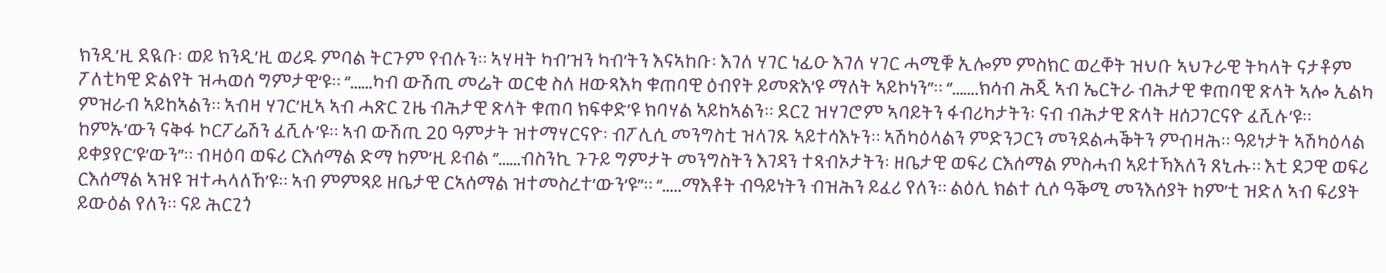ክንዲ’ዚ ደዪቡ፡ ወይ ክንዲ’ዚ ወሪዱ ምባል ትርጉም የብሉን። ኣሃዛት ካብ’ዝን ካብ’ትን እናኣከቡ፡ እገለ ሃገር ነፊዑ እገለ ሃገር ሓሚቑ ኢሎም ምስክር ወረቐት ዝህቡ ኣህጉራዊ ትካላት ናታቶም ፖለቲካዊ ድልየት ዝሓወሰ ግምታዊ‘ዩ። ‘’……ካብ ውሽጢ መሬት ወርቂ ስለ ዘውጻእካ ቁጠባዊ ዕብየት ይመጽእ’ዩ ማለት ኣይኮነን’’። ‘’…….ክሳብ ሕጂ ኣብ ኤርትራ ብሕታዊ ቁጠባዊ ጽላት ኣሎ ኢልካ ምዝራብ ኣይከኣልን። ኣብዛ ሃገር’ዚኣ ኣብ ሓጽር ጊዜ ብሕታዊ ጽላት ቁጠባ ክፍቀድ’ዩ ክባሃል ኣይከኣልን። ደርጊ ዝሃገሮም ኣባይትን ፋብሪካታትን፡ ናብ ብሕታዊ ጽላት ዘሰጋገርናዮ ፈሺሉ’ዩ። ከምኡ’ውን ናቅፋ ኮርፖሬሽን ፈሺሉ’ዩ። ኣብ ውሽጢ 20 ዓምታት ዝተማሃርናዮ፡ ብፖሊሲ መንግስቲ ዝላገጹ ኣይተሳእኑን። ኣሽካዕላልን ምድንጋርን መንደልሓቕትን ምብዛሕ። ዓይነታት ኣሽካዕላል ይቀያየር’ዩ’ውን’’። ብዛዕባ ወፍሪ ርእሰማል ድማ ከም’ዚ ይብል ‘’……ብስንኪ ጉጉይ ግምታት መንግስትን እገዳን ተጻብኦታትን፡ ዘቤታዊ ወፍሪ ርእሰማል ምስሓብ ኣይተኻእለን ጸኒሑ። እቲ ደጋዊ ወፍሪ ርእሰማል ኣዝዩ ዝተሓላለኸ’ዩ። ኣብ ምምጻይ ዘቤታዊ ርኣሰማል ዝተመስረተ’ውን’ዩ’’። ‘’…..ማእቶት ብዓይነትን ብዝሕን ይፈሪ የለን። ልዕሊ ክልተ ሲሶ ዓቕሚ መንእሰያት ከም’ቲ ዝድለ ኣብ ፍሪያት ይውዕል የለን። ናይ ሕርጊጎ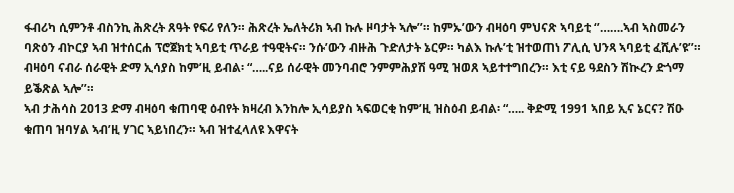ፋብሪካ ሲምንቶ ብስንኪ ሕጽረት ጸዓት የፍሪ የለን። ሕጽረት ኤለትሪክ ኣብ ኩሉ ዞባታት ኣሎ’’። ከምኡ’ውን ብዛዕባ ምህናጽ ኣባይቲ ‘’…….ኣብ ኣስመራን ባጽዕን ብኮርያ ኣብ ዝተሰርሐ ፕሮጀክቲ ኣባይቲ ጥራይ ተዓዊትና። ንሱ’ውን ብዙሕ ጉድለታት ኔርዎ። ካልእ ኩሉ’ቲ ዝተወጠነ ፖሊሲ ህንጻ ኣባይቲ ፈሺሉ’ዩ’’። ብዛዕባ ናብራ ሰራዊት ድማ ኢሳያስ ከም’ዚ ይብል፡ “…..ናይ ሰራዊት መንባብሮ ንምምሕያሽ ዓሚ ዝወጸ ኣይተተግበረን። እቲ ናይ ዓደስን ሽኲረን ድጎማ ይቕጽል ኣሎ’’።
ኣብ ታሕሳስ 2013 ድማ ብዛዕባ ቁጠባዊ ዕብየት ክዛረብ እንከሎ ኢሳይያስ ኣፍወርቂ ከም’ዚ ዝስዕብ ይብል፡ “….. ቅድሚ 1991 ኣበይ ኢና ኔርና? ሽዑ ቁጠባ ዝባሃል ኣብ’ዚ ሃገር ኣይነበረን። ኣብ ዝተፈላለዩ እዋናት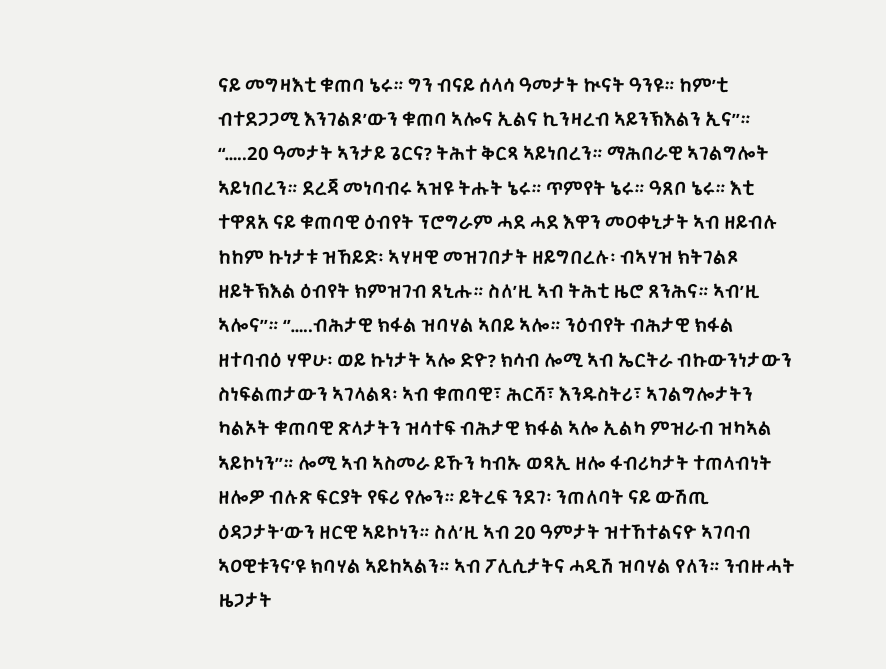ናይ መግዛእቲ ቁጠባ ኔሩ። ግን ብናይ ሰላሳ ዓመታት ኲናት ዓንዩ። ከም’ቲ ብተደጋጋሚ እንገልጾ’ውን ቁጠባ ኣሎና ኢልና ኪንዛረብ ኣይንኽእልን ኢና’’። “…..20 ዓመታት ኣንታይ ጌርና? ትሕተ ቅርጻ ኣይነበረን። ማሕበራዊ ኣገልግሎት ኣይነበረን። ደረጃ መነባብሩ ኣዝዩ ትሑት ኔሩ። ጥምየት ኔሩ። ዓጸቦ ኔሩ። እቲ ተዋጸአ ናይ ቁጠባዊ ዕብየት ፕሮግራም ሓደ ሓደ እዋን መዐቀኒታት ኣብ ዘይብሉ ከከም ኩነታቱ ዝኸይድ፡ ኣሃዛዊ መዝገበታት ዘይግበረሉ፡ ብኣሃዝ ክትገልጾ ዘይትኽእል ዕብየት ክምዝገብ ጸኒሑ። ስለ’ዚ ኣብ ትሕቲ ዜሮ ጸንሕና። ኣብ’ዚ ኣሎና’’። ‘’…..ብሕታዊ ክፋል ዝባሃል ኣበይ ኣሎ። ንዕብየት ብሕታዊ ክፋል ዘተባብዕ ሃዋሁ፡ ወይ ኩነታት ኣሎ ድዮ? ክሳብ ሎሚ ኣብ ኤርትራ ብኩውንነታውን ስነፍልጠታውን ኣገላልጻ፡ ኣብ ቁጠባዊ፣ ሕርሻ፣ እንዱስትሪ፣ ኣገልግሎታትን ካልኦት ቁጠባዊ ጽላታትን ዝሳተፍ ብሕታዊ ክፋል ኣሎ ኢልካ ምዝራብ ዝካኣል ኣይኮነን’’። ሎሚ ኣብ ኣስመራ ይኹን ካብኡ ወጻኢ ዘሎ ፋብሪካታት ተጠላብነት ዘሎዎ ብሉጽ ፍርያት የፍሪ የሎን። ይትረፍ ንደገ፡ ንጠለባት ናይ ውሽጢ ዕዳጋታት‘ውን ዘርዊ ኣይኮነን። ስለ’ዚ ኣብ 20 ዓምታት ዝተኸተልናዮ ኣገባብ ኣዐዊቱንና’ዩ ክባሃል ኣይከኣልን። ኣብ ፖሊሲታትና ሓዲሽ ዝባሃል የለን። ንብዙሓት ዜጋታት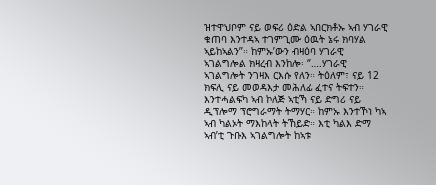ዝተዋህቦም ናይ ወፍሪ ዕድል ኣበርክቶኡ ኣብ ሃገራዊ ቁጠባ እንተዳኣ ተገምጊሙ ዕዉት ኔሩ ክባሃል ኣይከኣልን’’። ከምኡ’ውን ብዛዕባ ሃገራዊ ኣገልግሎል ክዛረብ እንከሎ፡ ‘’….ሃገራዊ ኣገልግሎት ንገዛእ ርእሱ የለን። ትዕለም፣ ናይ 12 ክፍሊ ናይ መወዳእታ መሕለፊ ፈተና ትፍተን። እንተሓልፍካ ኣብ ኮለጅ ኣቲኻ ናይ ድግሪ ናይ ዲፕሎማ ፕሮግራማት ትማሃር። ከምኡ እንተኾነ ካኣ ኣብ ካልኦት ማእከላት ትኸይድ። እቲ ካልእ ድማ ኣብ’ቲ ጉቡእ ኣገልግሎት ከኣቱ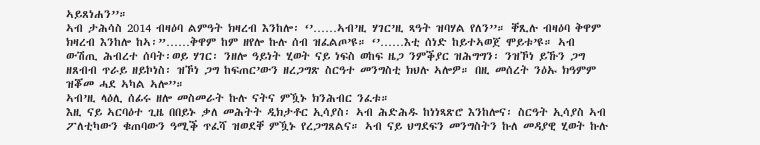ኣይጸነሐን’’።
ኣብ ታሕሳስ 2014 ብዛዕባ ልምዓት ክዛረብ እንከሎ፡ ‘’……ኣብ’ዚ ሃገር’ዚ ጻዓት ዝባሃል የለን’’። ቐጺሉ ብዛዕባ ቅዋም ክዛረብ እንከሎ ከኣ፡”……ቅዋም ከም ዘየሎ ኩሉ ሰብ ዝፈልጦ’ዩ። ‘’……እቲ ሰነድ ከይተኣወጀ ሞይቱ’ዩ። ኣብ ውሽጢ ሕብረተ ሰባት፡ወይ ሃገር፡ ንዘሎ ዓይነት ሂወት ናይ ነፍስ ወከፍ ዜጋ ንምቕያር ዝሕግግን፡ ንዝኾነ ይኹን ጋግ ዘጸብብ ጥራይ ዘይኮነስ፡ ዝኾነ ጋግ ከፍጠር’ውን ዘረጋግጽ ስርዓተ መንግስቲ ክህሉ ኣሎዎ። በዚ መሰረት ንዕኡ ክዓምም ዝቖመ ሓደ ኣካል ኣሎ’’።
ኣብ’ዚ ላዕሊ ሰፊሩ ዘሎ መስመራት ኩሉ ናትና ምዃኑ ክንሕብር ንፈቱ።
እዚ ናይ ኣርባዕተ ጊዜ በበይኑ ቃለ መሕትት ዲክታቶር ኢሳያስ፡ ኣብ ሕድሕዱ ከነነጻጽሮ እንከሎና፡ ስርዓት ኢሳያስ ኣብ ፖለቲካውን ቁጠባውን ዓሚቕ ጥፈሻ ዝወደቐ ምዃኑ የረጋግጸልና። ኣብ ናይ ህግደፍን መንግስትን ኩለ መዳያዊ ሂወት ኩሉ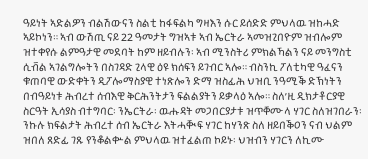ዓይነት ኣድልዎን ብልሽውናን ስልቲ ከፋፍልካ ግዛእን ሱር ይሰድድ ምህላዉ ዝከሓድ ኣይኮነን። ኣብ ውሽጢ ናይ 22 ዓመታት ግዝኣቱ ኣብ ኤርትራ ኣመዝጊበዮም ዝብሎም ዝተቀየሱ ልምዓታዊ መደባት ከም ዘይብሉን፡ ኣብ ሚንስትሪ ምክልኻልን ናይ መንግስቲ ሲቭል ኣገልግሎትን በስገዳድ ጊላዊ ዕዩ ክሰፍን ይገብር ኣሎ። ብስንኪ ፖለቲካዊ ዓፈናን ቁጠባዊ ውድቀትን ዲፖሎማስያዊ ተነጽሎን ድማ ዝስፊሕ ህዝቢ ንዓሚቕ ድኽነትን በብዓይነቱ ሕብረተ ሰብእዊ ቅርሕንትታን ፍልልያትን ይቃላዕ ኣሎ። ስለ’ዚ ዲክታቶርያዊ ስርዓት ኢሳያስ ብተግባር፡ ንኤርትራ፡ ዉሑዳት መጋበርያታቱ ዝጥቐሙላ ሃገር ስለዝገበራን፡ ንኩሉ ክፍልታት ሕብረተ ሰብ ኤርትራ እትሓቚፍ ሃገር ከሃንጽ ስለ ዘይበቕዐን ናብ ህልም ዝበለ ጸድፊ ገጹ የንቆልቍል ምህላዉ ዝተፈልጠ ኮይኑ፡ ህዝብን ሃገርን ለኪሙ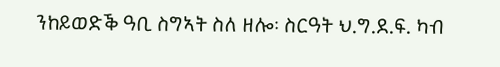ንከይወድቕ ዓቢ ስግኣት ስለ ዘሎ፡ ስርዓት ህ.ግ.ደ.ፍ. ካብ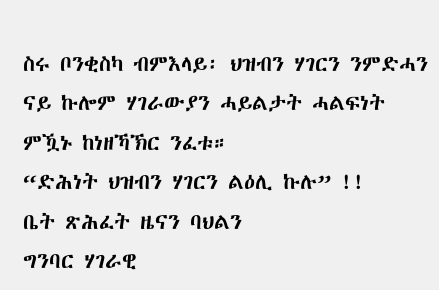ስሩ ቦንቂስካ ብምእላይ፡ ህዝብን ሃገርን ንምድሓን ናይ ኩሎም ሃገራውያን ሓይልታት ሓልፍነት ምዃኑ ከነዘኻኽር ንፈቱ።
“ድሕነት ህዝብን ሃገርን ልዕሊ ኩሉ” !!
ቤት ጽሕፈት ዜናን ባህልን
ግንባር ሃገራዊ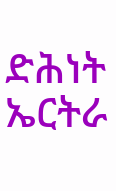ድሕነት ኤርትራ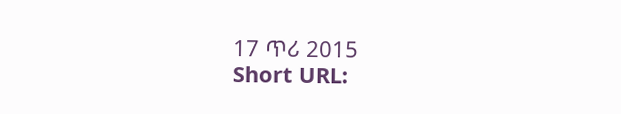17 ጥሪ 2015
Short URL: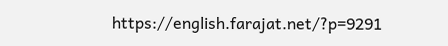https://english.farajat.net/?p=9291